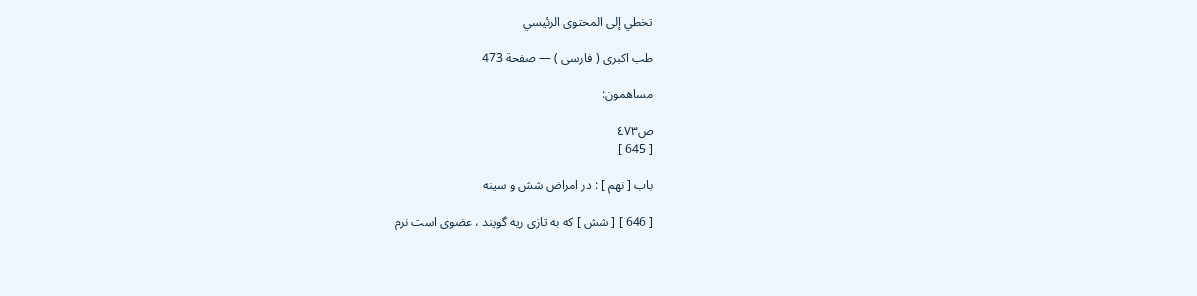تخطي إلى المحتوى الرئيسي

طب اكبرى ( فارسى ) — صفحة 473

مساهمون:

ص٤٧٣
[ 645 ]

باب [ نهم ] : در امراض شش و سينه

[ 646 ] [ شش ] كه به تازى ريه گويند ، عضوى است نرم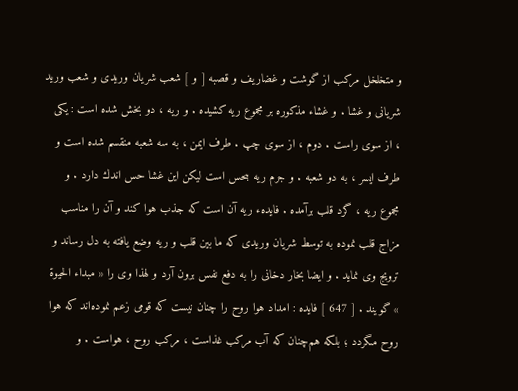و متخلخل مركب از گوشت و غضاريف و قصبه [ و ] شعب شريان وريدى و شعب وريد شريانى و غشا . و غشاء مذكوره بر مجموع ريه كشيده . و ريه ، دو بخش شده است : يكى ، از سوى راست . دوم ، از سوى چپ . طرف ايمن ، به سه شعبه منقسم شده است و طرف ايسر ، به دو شعبه . و جرم ريه بىحس است ليكن اين غشا حس اندك دارد . و مجموع ريه ، گرد قلب برآمده . فايدهء ريه آن است كه جذب هوا كند و آن را مناسب مزاج قلب نموده به توسط شريان وريدى كه ما بين قلب و ريه وضع يافته به دل رساند و ترويج وى نمايد . و ايضا بخار دخانى را به دفع نفس برون آرد و لهذا وى را « مبداء الحيوة » گويند . [ 647 ] فايده : امداد هوا روح را چنان نيست كه قومى زعم نموده‌اند كه هوا روح مىگردد ؛ بلكه هم‌چنان كه آب مركب غذاست ، مركب روح ، هواست . و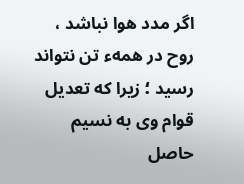اگر مدد هوا نباشد ، روح در همهء تن نتواند رسيد ؛ زيرا كه تعديل قوام وى به نسيم حاصل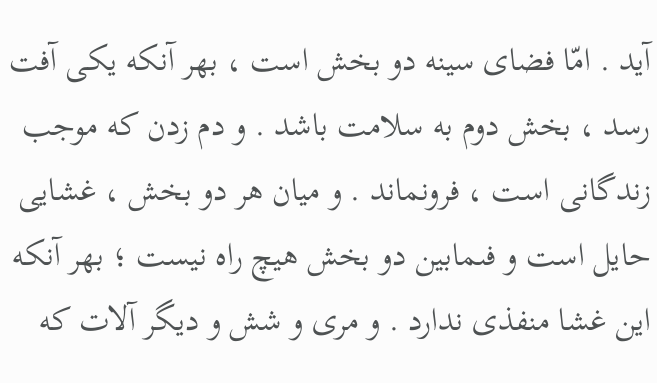آيد . امّا فضاى سينه دو بخش است ، بهر آنكه يكى آفت رسد ، بخش دوم به سلامت باشد . و دم زدن كه موجب زندگانى است ، فرونماند . و ميان هر دو بخش ، غشايى حايل است و فىمابين دو بخش هيچ راه نيست ؛ بهر آنكه اين غشا منفذى ندارد . و مرى و شش و ديگر آلات كه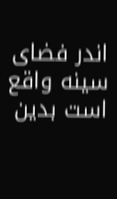اندر فضاى سينه واقع است بدين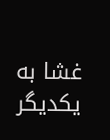غشا به يكديگر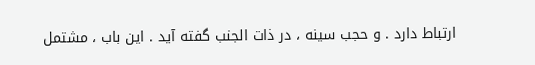ارتباط دارد . و حجب سينه ، در ذات الجنب گفته آيد . اين باب ، مشتمل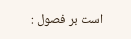است بر فصول :